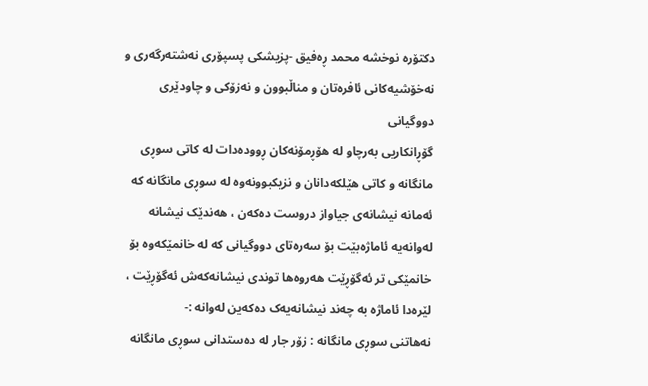دکتۆرە نوخشە محمد ڕەفیق -پزیشکی پسپۆری نەشتەرگەری و نەخۆشیەکانی ئافرەتان و مناڵبوون و نەزۆکی و چاودێری دووگیانی
گۆڕانکاریی بەرچاو لە ھۆڕمۆنەکان ڕوودەدات لە کاتی سوڕی مانگانە و کاتی ھێلکەدانان و نزیکبوونەوە لە سوڕی مانگانە کە ئەمانە نیشانەی جیاواز دروست دەکەن ، ھەندێک نیشانە لەوانەیە ئاماژەبێت بۆ سەرەتای دووگیانی کە لە خانمێکەوە بۆ خانمێکی تر ئەگۆڕێت ھەروەھا توندی نیشانەکەش ئەگۆڕێت ، لێرەدا ئاماژە بە چەند نیشانەیەک دەکەین لەوانە :-
نەھاتنی سوڕی مانگانە : زۆر جار لە دەستدانی سوڕی مانگانە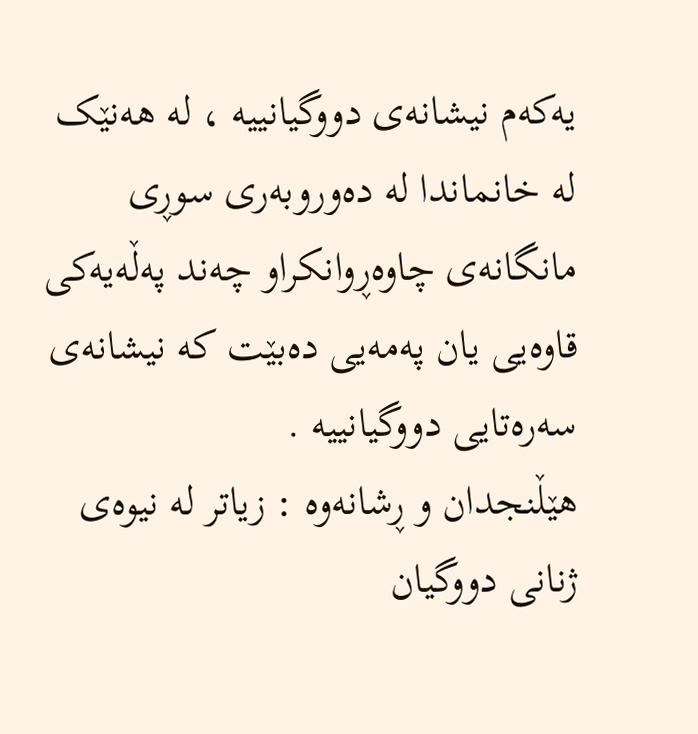یەکەم نیشانەی دووگیانییە ، لە ھەنێک لە خانماندا لە دەوروبەری سوڕی مانگانەی چاوەڕوانکراو چەند پەڵەیەکی قاوەیی یان پەمەیی دەبێت کە نیشانەی سەرەتایی دووگیانییە .
ھێڵنجدان و ڕشانەوە : زیاتر لە نیوەی ژنانی دووگیان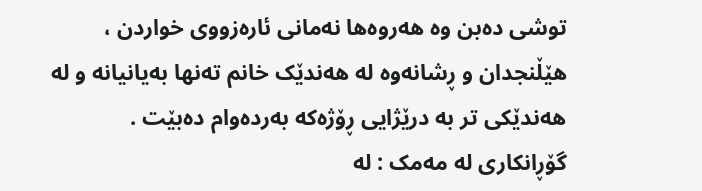توشی دەبن وە ھەروەھا نەمانی ئارەزووی خواردن ، ھێڵنجدان و ڕشانەوە لە ھەندێک خانم تەنھا بەیانیانە و لە ھەندێکی تر بە درێژایی ڕۆژەکە بەردەوام دەبێت .
گۆڕانکاری لە مەمک : لە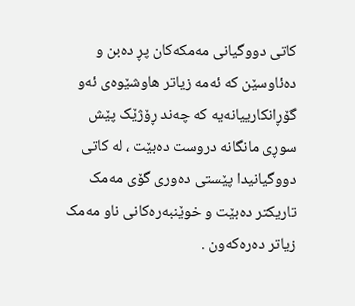کاتی دووگیانی مەمکەکان پڕ دەبن و دەئاوسێن کە ئەمە زیاتر ھاوشێوەی ئەو گۆڕانکارییانەیە کە چەند ڕۆژێک پێش سوڕی مانگانە دروست دەبێت ، لە کاتی دووگیانیدا پێستی دەوری گۆی مەمک تاریکتر دەبێت و خوێنبەرەکانی ناو مەمک زیاتر دەرەکەون .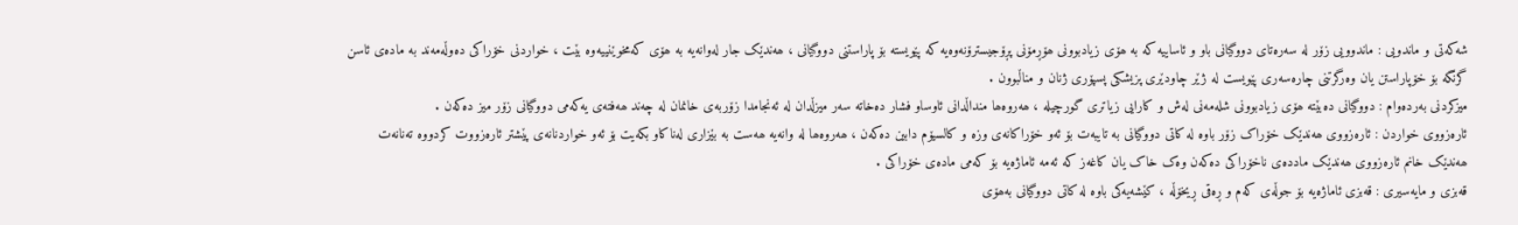شەکەتی و ماندویی : ماندوویی زۆر لە سەرەتای دووگیانی باو و ئاساییە کە بە ھۆی زیادبوونی ھۆڕمۆنی پڕۆجیسترۆنەوەیە کە پێویستە بۆ پاراستنی دووگیانی ، ھەندێک جار لەوانەیە بە ھۆی کەمخوێنییەوە بێت ، خواردنی خۆراکی دەوڵەمەند بە مادەی ئاسن گرنگە بۆ خۆپاراستن یان وەرگرتنی چارەسەری پێویست لە ژێر چاودێری پزیشکی پسپۆری ژنان و مناڵبوون .
میزکردنی بەردەوام : دووگیانی دەبێتە ھۆی زیادبوونی شلەمەنی لەش و کارایی زیاتری گورچیلە ، ھەروەھا منداڵدانی ئاوساو فشار دەخاتە سەر میزڵدان لە ئەنجامدا زۆربەی خانمان لە چەند ھەفتەی یەکەمی دووگیانی زۆر میز دەکەن .
ئارەزووی خواردن : ئارەزووی ھەندێک خۆراک زۆر باوە لە کاتی دووگیانی بە تایبەت بۆ ئەو خۆراکانەی وزە و کالسیۆم دابین دەکەن ، ھەروەھا لە وانەیە ھەست بە بێزاری لەناکاو بکەیت بۆ ئەو خواردنانەی پێشتر ئارەزووت کردووە تەنانەت ھەندێک خانم ئارەزووی ھەندێک ماددەی ناخۆراکی دەکەن وەک خاک یان کاغەز کە ئەمە ئاماژەیە بۆ کەمی مادەی خۆراکی .
قەبزی و مایەسیری : قەبزی ئاماژەیە بۆ جوڵەی کەم و ڕەقی ڕیخۆڵە ، کێشەیەکی باوە لە کاتی دووگیانی بەھۆی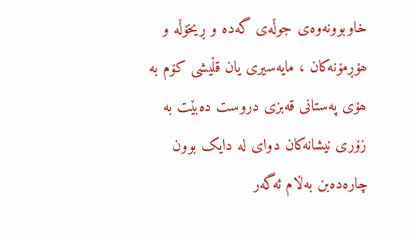خاوبوونەوەی جوڵەی گەدە و ڕیخۆڵە و ھۆڕمۆنەکان ، مایەسیری یان قڵیشی کۆم بە ھۆی پەستانی قەبزی دروست دەبێت بە زۆری نیشانەکان دوای لە دایک بوون چارەدەبن بەڵام ئەگەر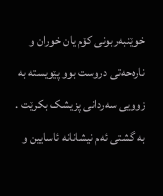خوێنبەربونی کۆم یان خوران و نارەحەتی دروست بوو پێویستە بە زوویی سەردانی پزیشک بکرێت .
بە گشتی ئەم نیشانانە ئاسایین و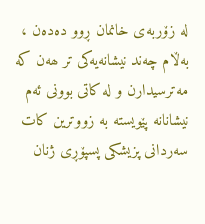لە زۆربەی خانمان ڕوو دەدەن ، بەڵام چەند نیشانەیەکی تر ھەن کە مەترسیدارن و لە کاتی بوونی ئەم نیشانانە پێویستە بە زووترین کات سەردانی پزیشکی پسپۆڕی ژنان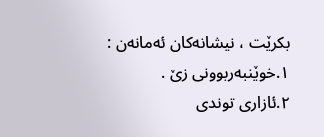بکرێت ، نیشانەکان ئەمانەن :
١.خوێنبەربوونی زێ .
٢.ئازاری توندی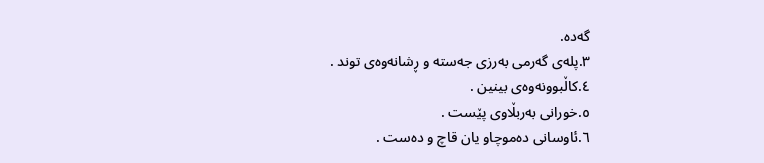گەدە.
٣.پلەی گەرمی بەرزی جەستە و ڕشانەوەی توند .
٤.کاڵبوونەوەی بینین .
٥.خورانی بەربڵاوی پێست .
٦.ئاوسانی دەموچاو یان قاچ و دەست .